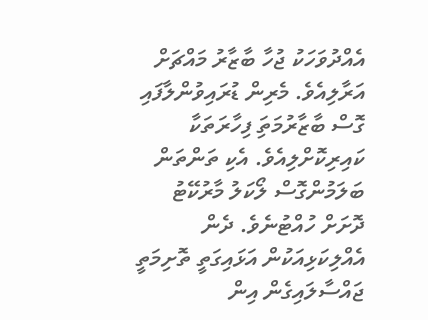އެއްދުވަހަކު ޖުހާ ބާޒާރު މައްޗަށް އަރާލިއެވެ. މެރިން ޑުރައިވުންލާފައި ގޮސް ބާޒާރުމަތިަ ފިހާރަތަކާ ކައިރިކޮށްލިއެވެ. އެކި ތަންތަން ބަލަމުންގޮސް ލޯކަލު މާރުކޭޓު ދޮށަށް ހުއްޓުނެވެ. ދެން އެއްލިކަޅިއަކުން އަޅައިގަތީ ތޮށިމަތީ ޖައްސާލައިގެން އިން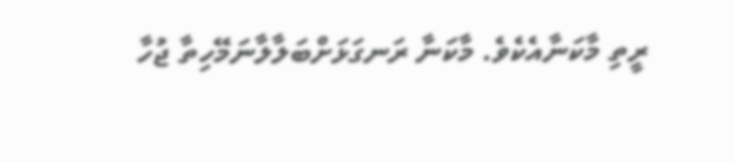ރީތި މާކަނާއެކެވެ. މާކަނާ ރަނގަޅަށްބަލާލާނަމޭހިތާ ޖުހާ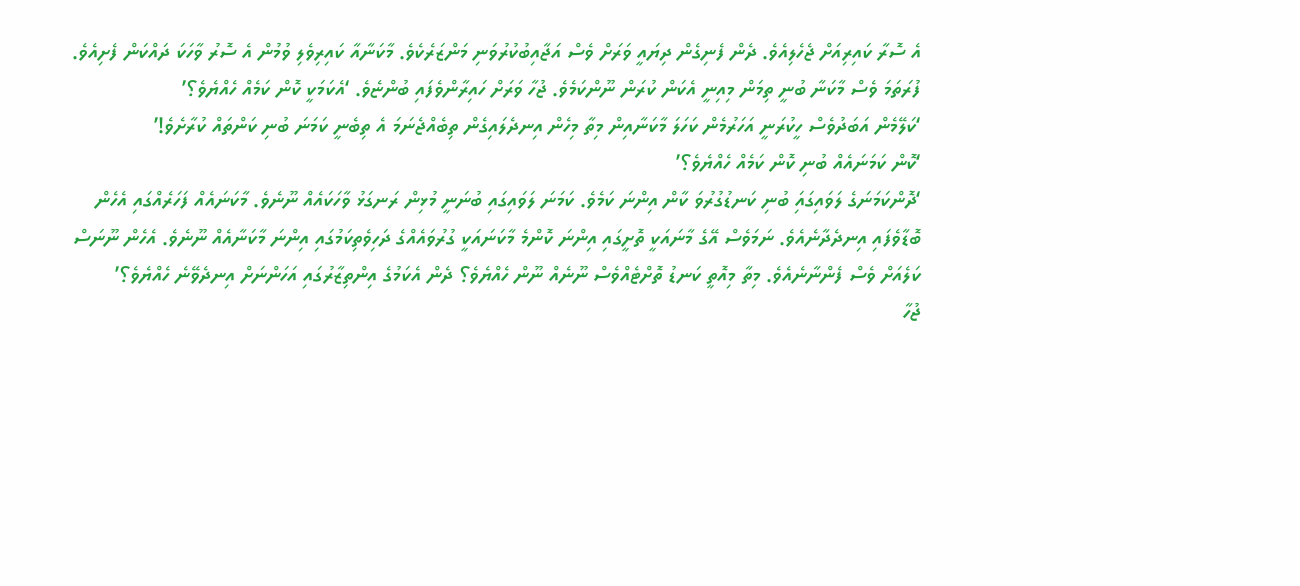އެ ސޮރާ ކައިރިއަށް ޖެހެލިއެވެ. ދެން ފެނިގެން ދިޔައީ ވަރަށް ވެސް އަޖާއިބުކުރުވަނި މަންޒަރެކެވެ. މާކަނާއާ ކައިރިވެލި ވުމުން އެ ސޮރު ވާހަކަ ދައްކަން ފެށިއެވެ.
ފުރަތަމަ ވެސް މާކަނާ ބުނީ ތިމަން މިއިނީ އެކަން ކުރަން ނޫންކަމެވެ. ޖުހާ ވަރަށް ހައިރާންވެފައި ބުންޏެވެ. ‘އެކަމަކީ ކޮން ކަމެއް ހެއްޔެވެ؟’
‘ކަލޭމެން އަބަދުވެސް ހީކުރަނީ އަހަރުމެން ކަހަލަ މާކަނާއިން މިތާ މިހެން އިނދެލައިގެން ތިބެއްޖެނަމަ އެ ތިބެނީ ކަމަނަ ބުނި ކަންތައް ކުރާށެވެ!’
‘ކޮން ކަމަނައެއް ބުނި ކޮން ކަމެއް ހެއްޔެވެ؟’
‘ދޮންކަމަނަގެ ލަވައިގައިަ ބުނި ކަނޑުގުރުވަ ކާން އިންނަ ކަމެވެ. ކަމަނަ ލަވައިގައި ބުނަނީ މުޅިން ރަނގަޅު ވާހަކައެއް ނޫނެވެ. މާކަނައެއް ފަހަރެއްގައި އެހެން ބޮޑާވެފައި އިނދެދާނެއެވެ. ނަމަވެސް އޭގެ މާނައަކީ ތޮށީގައި އިންނަ ކޮންމެ މާކަނައަކީ ގުރުވައެއްގެ ދަހިވެތިކަމުގައި އިންނަ މާކަނާއެއް ނޫނެވެ. އެހެން ނޫނަސް ކަލެއަށް ވެސް ފެންނާނެއެވެ. މިތާ މިއޮތީ ކަނޑު ތޮށްޓެއްވެސް ނޫނެއް ނޫން ހެއްޔެވެ؟ ދެން އެކަމުގެ އިންތިޒާރުގައި އަހަންނަށް އިނދެވޭނެ ހެއްޔެވެ؟’
ޖުހާ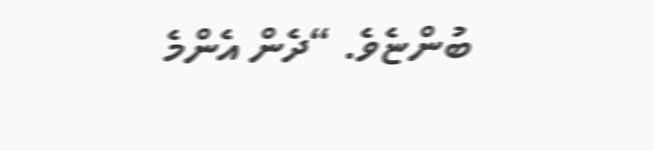ބުންޏެވެ. “ދެން އެންމެ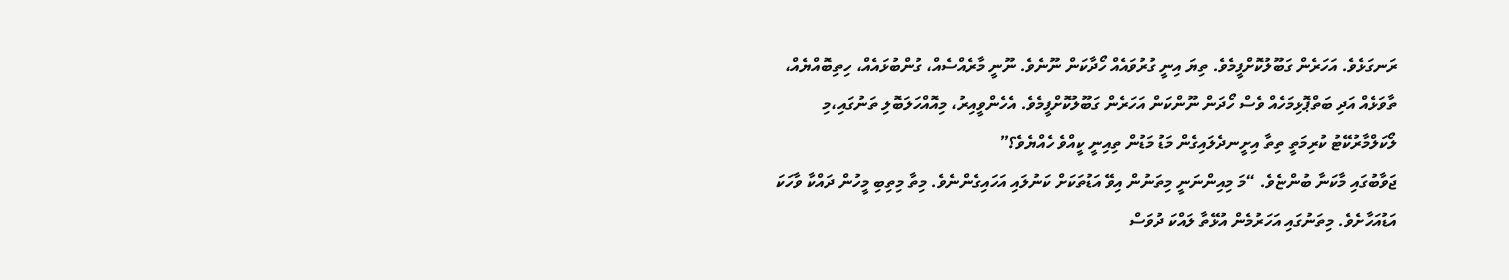ރަނގަޅެވެ. އަހަރެން ގަބޫލުކޮށްފީމެވެ. ތިޔަ އިނީ ގުރުވައެއް ހޯދާކަން ނޫނެވެ. ނޫނީ މާރެއްސެއް، ގުންބުޅައެއް، ހިތިބޮއްޔެއް، ތާވަޅެއް އަދި ބަތްޕޮޅިމަހެއް ވެސް ހޯދަން ނޫންކަން އަހަރެން ގަބޫލުކޮށްފީމެވެ. އެހެންވީއިރު، މިއޮއްހަލަބޮލި ތަނުގައި،މި ލޯކަލްމާރުކޭޓު ކުރިމަތީ ތިތާ އިށީނދެލައިގެން މަޑު މަޑުން ތިއިނީ ކީއްވެ ހެއްޔެވެ؟”
ޖަވާބުގައި މާކަނާ ބުންޏެވެ. “މަ މިއިންނަނީ މިތަނުން އިވޭ އަޑުތަކަށް ކަނުލައި އަހައިގެންނެވެ. މިތާ މިތިބި މީހުން ދައްކާ ވާހަކަ އަޑުއަހާށެވެ. މިތަނުގައި އަހަރުމެން އުޅޭތާ ލައްކަ ދުވަސް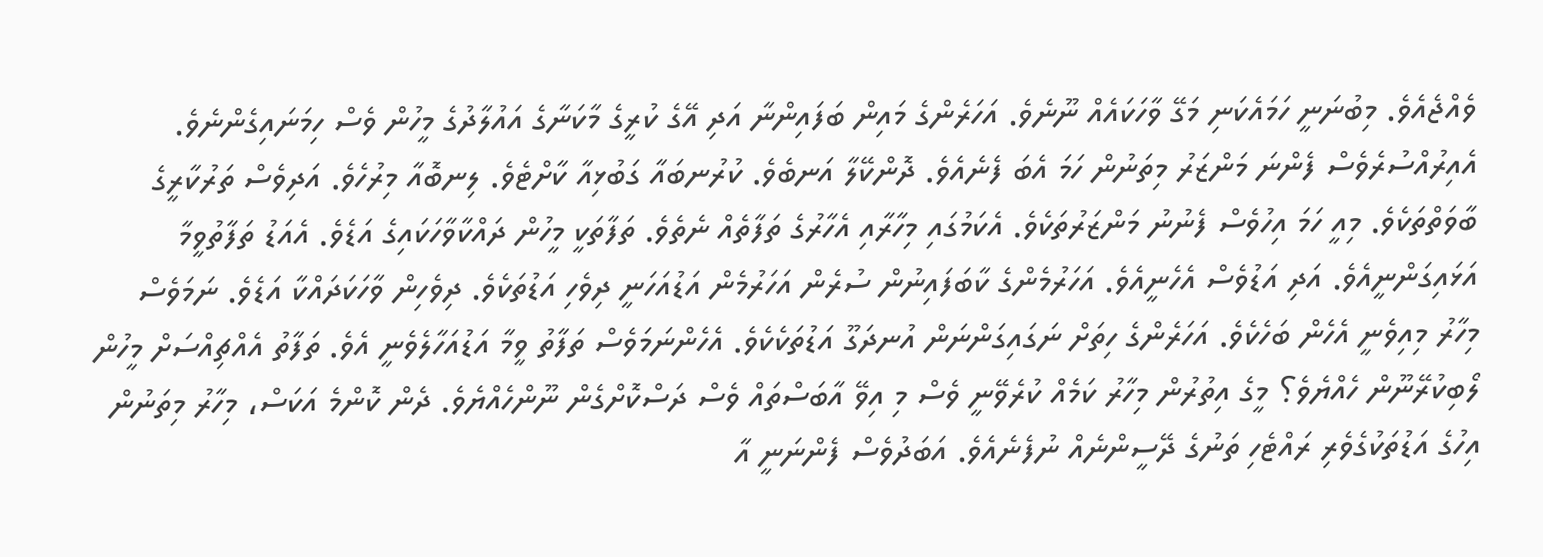ވެއްޖެއެވެ. މިބުނަނީ ހަމައެކަނި މަގޭ ވާހަކައެއް ނޫނެވެ. އަހަރެންގެ މައިން ބަފައިންނާ އަދި އޭގެ ކުރީގެ މާކަނާގެ އައުލާދުގެ މީހުން ވެސް ހިމަނައިގެންނެވެ. އެއިރުއްސުރެވެސް ފެންނަ މަންޒަރު މިތަނުން ހަމަ އެބަ ފެނެއެވެ. ދޮންކޭލާ އަނބެވެ. ކުރުނބައާ ގަބުޅިއާ ކާށްޓެވެ. ލިނބޮއާ މިރުހެވެ. އަދިވެސް ތަރުކާރީގެ ބާވަތްތަކެވެ. މިއީ ހަމަ އިހުވެސް ފެނުނު މަންޒަރުތަކެވެ. އެކަމުގައި މިހާރާއި އެހާރުގެ ތަފާތެއް ނެތެވެ. ތަފާތަކީ މީހުން ދައްކާވާހަކައިގެ އަޑެވެ. އެއަޑު ތަފާތުވީމާ އަޅައިގަންނީއެވެ. އަދި އަޑުވެސް އެހެނީއެވެ. އަހަރުމެންގެ ކާބަފައިނުން ސުރެން އަހަރުމެން އަޑުއަހަނީ ދިވެހި އަޑުތަކެވެ. ދިވެހިން ވާހަކަދައްކާ އަޑެވެ. ނަމަވެސް މިހާރު މިއިވެނީ އެހެން ބަހެކެވެ. އަހަރެންގެ ހިތަށް ނަގައިގަންނަން އުނދަގޫ އަޑުތަކެކެވެ. އެހެންނަމަވެސް ތަފާތު ވީމާ އަޑުއަހާލެވެނީ އެވެ. ތަފާތު އެއްޗިއްސަށް މީހުން ލޯބިކުރޭނޫން ހެއްޔެވެ؟ މީގެ އިތުރުން މިހާރު ކަމެއް ކުރެވޭނީ ވެސް މި އިވޭ އާބަސްތައް ވެސް ދަސްކޮށްގެން ނޫންހެއްޔެވެ. ދެން ކޮންމެ އަކަސް، މިހާރު މިތަނުން އިހުގެ އަޑުތަކުގެވެރި ރައްޓެހި ތަނުގެ ދޭސީންނެއް ނުފެނެއެވެ. އަބަދުވެސް ފެންނަނީ އާ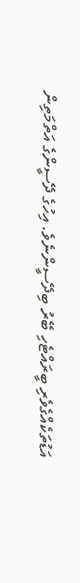އަޑުތަކެއްގެވެރި ބީރައްޓެހި ބޭރު ބިދޭސީންނެވެ. އިހުގެ ދޭސީންގެ އަތްމަތިން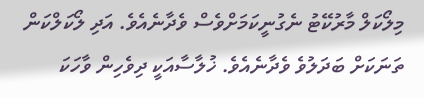މިލޯކަލް މާރުކޭޓު ނެގުނީކަމަށްވެސް ވެދާނެއެވެ. އަދި ލޯކަލްކަން ތަނަކަށް ބަދަލުވެ ވެދާނެއެވެ. ޚުލާސާއަކީ ދިވެހިން ވާހަކަ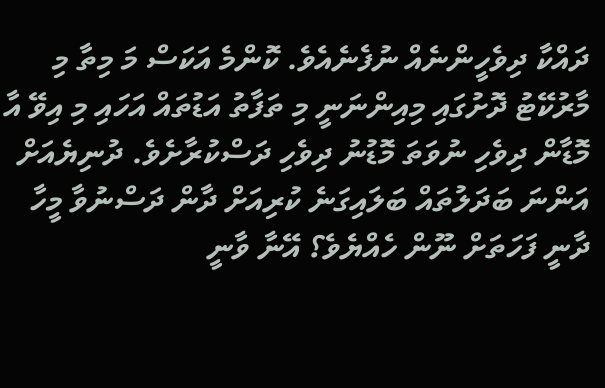ދައްކާ ދިވެހީންނެއް ނުފެނެއެވެ. ކޮންމެ އަކަސް މަ މިތާ މި މާރުކޭޓު ދޮށުގައި މިއިންނަނީ މި ތަފާތު އަޑުތައް އަހައި މި އިވޭ އާ މޮޑާން ދިވެހި ނުވަތަ މޮޑުނު ދިވެހި ދަސްކުރާށެވެ. ދުނިޔެއަށް އަންނަ ބަދަލުތައް ބަލައިގަނެ ކުރިއަށް ދާން ދަސްނުވާ މީހާ ދާނީ ފަހަތަށް ނޫން ހެއްޔެވެ؟ އޭނާ ވާނީ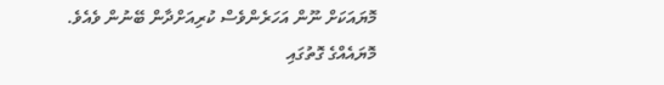މޮޔައަކަށް ނޫން އަހަރެންވެސް ކުރިއަށްދާން ބޭނުން ވެއެވެ. މޮޔައެއްގެ ގޮތުގައި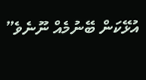އުޅޭކަން ބޭނުމެއް ނޫނެވެ”